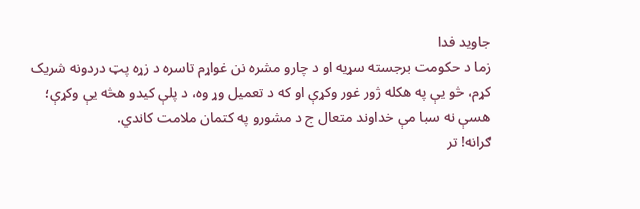جاوید فدا
زما د حکومت برجسته سړیه او د چارو مشره نن غواړم تاسره د زړه پټ دردونه شریک کړم، څو یې په هکله ژور غور وکړې او که د تعمیل وړ وه، د پلې کیدو هڅه یې وکړې؛ هسې نه سبا مې خداوند متعال ج د مشورو په کتمان ملامت کاندي.
ګرانه! تر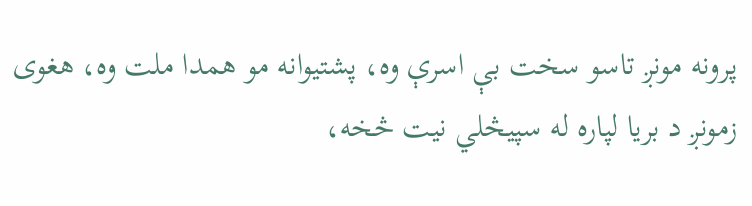پرونه مونږ تاسو سخت بې اسرې وه، پشتیوانه مو همدا ملت وه، هغوی زمونږ د بریا لپاره له سپیڅلي نیت څخه،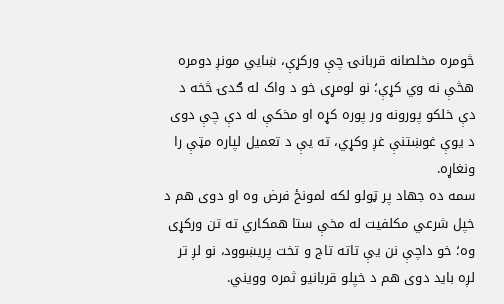څومره مخلصانه قربانۍ چې ورکړې، ښایي مونږ دومره هڅې نه وي کړې؛ نو لومړی خو د واک له ګدۍ څخه د دې خلکو پورونه ور پوره کړه او مخکې له دې چې دوی د یوې غوښتنې غږ وکړي، ته یې د تعمیل لپاره مټې را ونغاړه.
سمه ده جهاد پر ټولو لکه لمونځ فرض وه او دوی هم د خپل شرعي مکلفیت له مخې ستا همکاري ته تن ورکړی وه؛ خو داچې نن یې تاته تاج و تخت پریښوود، نو لږ تر لږه باید دوی هم د خپلو قربانیو ثمره وویني.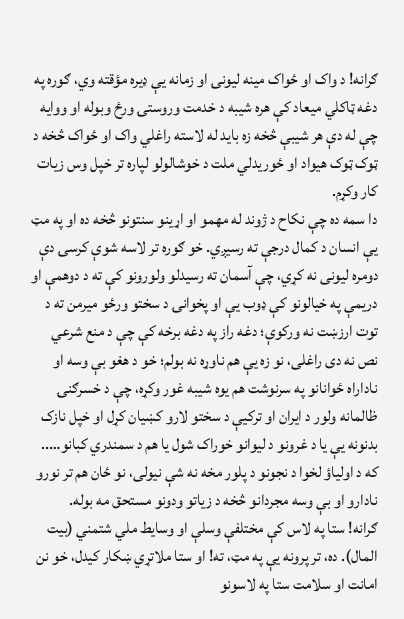ګرانه! د واک او ځواک مینه لیونۍ او زمانه یې ډیره مؤقته وي، ګوره په دغه ټاکلي میعاد کې هره شیبه د خدمت وروستۍ ورځ وبوله او ووایه چې له دې هر شیبې څخه زه باید له لاسته راغلي واک او ځواک څخه د ټوک ټوک هیواد او ځوریدلي ملت د خوشالولو لپاره تر خپل وس زیات کار وکړم.
دا سمه ده چې نکاح د ژوند له مهمو او اړینو سنتونو څخه ده او په مټ یې انسان د کمال درجې ته رسیږي. خو ګوره تر لاسه شوې کرسۍ دې دومره لیونی نه کړي، چې آسمان ته رسیدلو ولورونو کې ته د دوهمې او دریمې په خیالونو کې ډوب یې او پخوانۍ د سختو ورځو میرمن ته د توت ارزښت نه ورکوې؛ دغه راز په دغه برخه کې چې د منع شرعي نص نه دی راغلی، نو زه یې هم ناوړه نه بولم؛ خو د هغو بې وسه او ناداراه ځوانانو په سرنوشت هم یوه شیبه غور وکړه، چې د خسرګنۍ ظالمانه ولور د ایران او ترکیې د سختو لارو کښيان کړل او خپل نازک بدنونه یې یا د غرونو د لیوانو خوراک شول یا هم د سمندري کبانو…..
که د اولیاؤ لخوا د نجونو د پلور مخه نه شې نیولی، نو ځان هم تر نورو نادارو او بې وسه مجردانو څخه د زیاتو ودونو مستحق مه بوله.
ګرانه! ستا په لاس کې مختلفې وسلې او وسایط ملي شتمني (بیت المال). ده، تر پرونه یې په مټ، ته! او ستا ملاتړي ښکار کیدل، خو نن امانت او سلامت ستا په لاسونو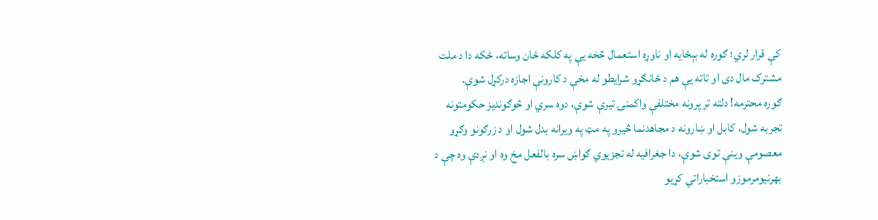کې قرار لري؛ ګوره له بېځایه او ناوړه استعمال څخه یې په کلکه ځان وساته، ځکه دا د ملت مشترک مال دی او تاته یې هم د ځانګړو شرایطو له مخې د کارونې اجازه درکړل شوې.
ګوره محترمه! دلته تر پرونه مختلفې واکمنۍ تیرې شوې، دوه سري او څوګوندیز حکومتونه تجربه شول، کابل او ښارونه د مجاهدنما څیرو په مټ په ویرانه بدل شول او د زرګونو وګړو معصومې وینې توی شوې، دا جغرافیه له تجزیوي ګواښ سره بالفعل مخ وه او نږدې وه چې د بهرنیومرموزو استخباراتي کړیو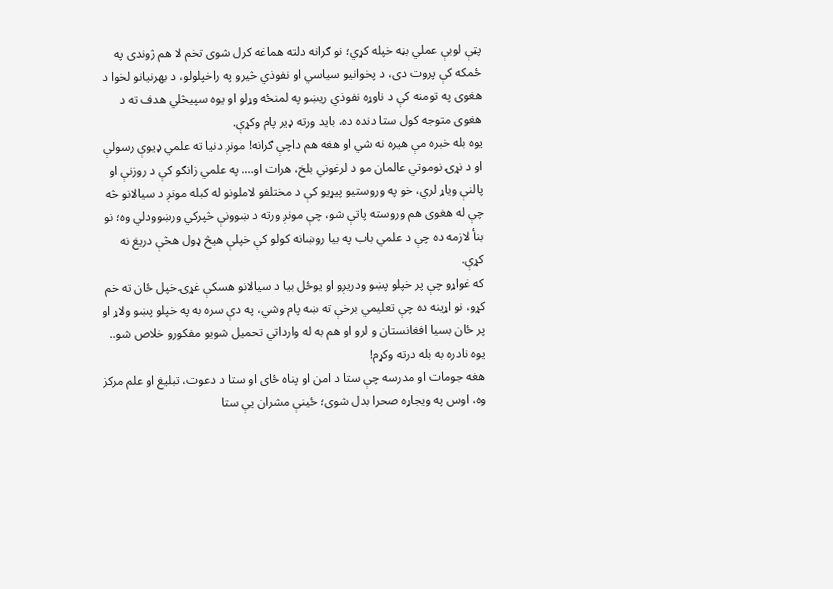پټې لوبې عملي بڼه خپله کړي؛ نو ګرانه دلته هماغه کرل شوی تخم لا هم ژوندی په ځمکه کې پروت دی، د پخوانیو سیاسي او نفوذي څیرو په راخپلولو، د بهرنیانو لخوا د هغوی په تومنه کې د ناوړه نفوذي ریښو په لمنځه وړلو او یوه سپیڅلي هدف ته د هغوی متوجه کول ستا دنده ده، باید ورته ډیر پام وکړې.
یوه بله خبره مې هیره نه شي او هغه هم داچې ګرانه! مونږ دنیا ته علمي ډیوې رسولې او د نړۍ نوموتي عالمان مو د لرغوني بلخ، هرات او…. په علمي زانګو کې د روزنې او پالنې ویاړ لري، خو په وروستیو پیړیو کې د مختلفو لاملونو له کبله مونږ د سیالانو څه چې له هغوی هم وروسته پاتې شو، چې مونږ ورته د ښوونې څپرکي ورښوودلي وه؛ نو بنأ لازمه ده چې د علمي باب په بیا روښانه کولو کې خپلې هیڅ ډول هڅې دریغ نه کړې.
که غواړو چې پر خپلو پښو ودریږو او یوځل بیا د سیالانو هسکې غړۍ خپل ځان ته خم کړو، نو اړینه ده چې تعلیمي برخې ته ښه پام وشي، په دې سره به په خپلو پښو ولاړ او پر ځان بسیا افغانستان و لرو او هم به له وارداتي تحمیل شویو مفکورو خلاص شو..
یوه نادره به بله درته وکړم!
هغه جومات او مدرسه چې ستا د امن او پناه ځای او ستا د دعوت، تبلیغ او علم مرکز وه، اوس په ویجاړه صحرا بدل شوی؛ ځینې مشران یې ستا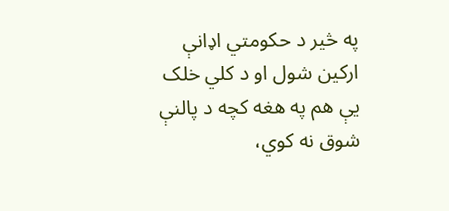په څیر د حکومتي اډانې ارکین شول او د کلي خلک یې هم په هغه کچه د پالنې شوق نه کوي،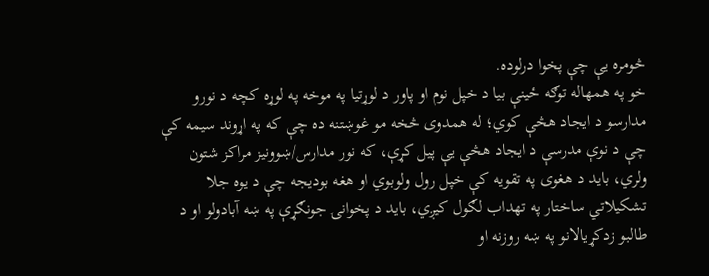څومره یې چې پخوا درلوده.
خو په همهاله توګه ځینې بیا د خپل نوم او پاور د لوړتیا په موخه په لوړه کچه د نورو مدارسو د ایجاد هڅې کوي؛ له همدوی څخه مو غوښتنه ده چې که په اړوند سیمه کې چې د نوې مدرسې د ایجاد هڅې یې پیل کړې، که نور مدارس/ښوونیز مراکز شتون ولري، باید د هغوی په تقویه کې خپل رول ولوبوي او هغه بودیجه چې د یوه جلا تشکیلاتي ساختار په تهداب لګول کیږي، باید د پخوانۍ جونګړې په ښه آبادولو او د طالبو زدکړیالانو په ښه روزنه او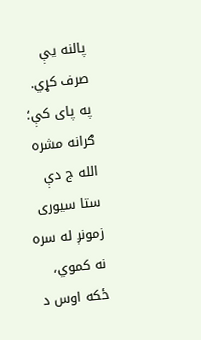پالنه یې صرف کړي.
په پای کې؛ ګرانه مشره الله ج دې ستا سیوری زمونږ له سره نه کموي، ځکه اوس د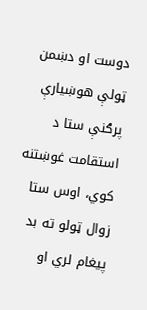دوست او دښمن ټولې هوښیارې پرګنې ستا د استقامت غوښتنه کوي، اوس ستا زوال ټولو ته بد پیغام لري او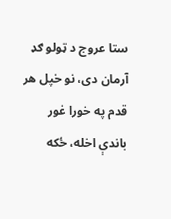ستا عروج د ټولو ګډ آرمان دی، نو خپل هر قدم په خورا غور باندې اخله، ځکه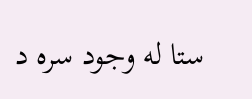ستا له وجود سره د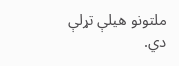ملتونو هیلې تړلې دي.